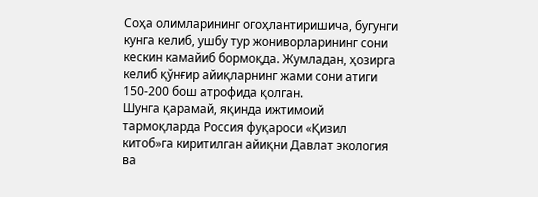Соҳа олимларининг огоҳлантиришича, бугунги кунга келиб, ушбу тур жониворларининг сони кескин камайиб бормоқда. Жумладан, ҳозирга келиб қўнғир айиқларнинг жами сони атиги 150-200 бош атрофида қолган.
Шунга қарамай, яқинда ижтимоий тармоқларда Россия фуқароси «Қизил китоб»га киритилган айиқни Давлат экология ва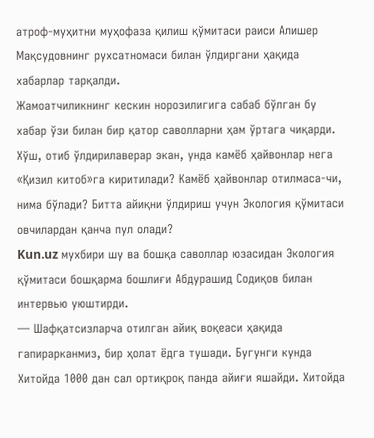атроф-муҳитни муҳофаза қилиш қўмитаси раиси Алишер Мақсудовнинг рухсатномаси билан ўлдиргани ҳақида хабарлар тарқалди.
Жамоатчиликнинг кескин норозилигига сабаб бўлган бу хабар ўзи билан бир қатор саволларни ҳам ўртага чиқарди.
Хўш, отиб ўлдирилаверар экан, унда камёб ҳайвонлар нега «Қизил китоб»га киритилади? Камёб ҳайвонлар отилмаса-чи, нима бўлади? Битта айиқни ўлдириш учун Экология қўмитаси овчилардан қанча пул олади?
Kun.uz мухбири шу ва бошқа саволлар юзасидан Экология қўмитаси бошқарма бошлиғи Абдурашид Содиқов билан интервью уюштирди.
— Шафқатсизларча отилган айиқ воқеаси ҳақида гапирарканмиз, бир ҳолат ёдга тушади. Бугунги кунда Хитойда 1000 дан сал ортиқроқ панда айиғи яшайди. Хитойда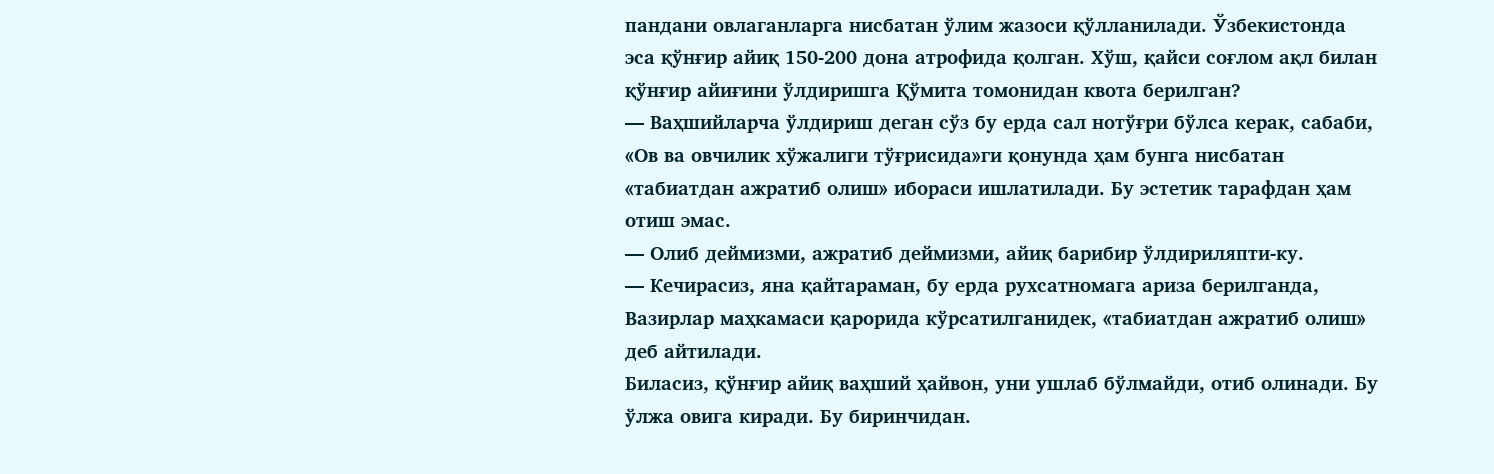пандани овлаганларга нисбатан ўлим жазоси қўлланилади. Ўзбекистонда эса қўнғир айиқ 150-200 дона атрофида қолган. Хўш, қайси соғлом ақл билан қўнғир айиғини ўлдиришга Қўмита томонидан квота берилган?
— Ваҳшийларча ўлдириш деган сўз бу ерда сал нотўғри бўлса керак, сабаби, «Ов ва овчилик хўжалиги тўғрисида»ги қонунда ҳам бунга нисбатан «табиатдан ажратиб олиш» ибораси ишлатилади. Бу эстетик тарафдан ҳам отиш эмас.
— Олиб деймизми, ажратиб деймизми, айиқ барибир ўлдириляпти-ку.
— Кечирасиз, яна қайтараман, бу ерда рухсатномага ариза берилганда, Вазирлар маҳкамаси қарорида кўрсатилганидек, «табиатдан ажратиб олиш» деб айтилади.
Биласиз, қўнғир айиқ ваҳший ҳайвон, уни ушлаб бўлмайди, отиб олинади. Бу ўлжа овига киради. Бу биринчидан.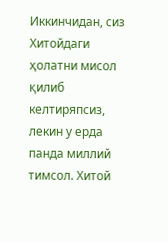Иккинчидан, сиз Хитойдаги ҳолатни мисол қилиб келтиряпсиз, лекин у ерда панда миллий тимсол. Хитой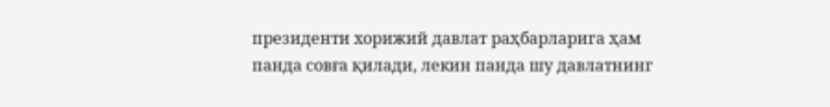президенти хорижий давлат раҳбарларига ҳам панда совға қилади, лекин панда шу давлатнинг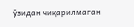ўзидан чиқарилмаган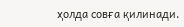ҳолда совға қилинади.